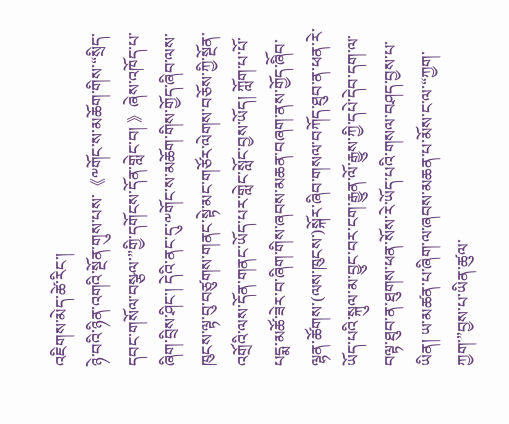འཇིགས་མེད་ཚེ་རིང་།
ཉེ་བའི་ཉིན་འགའི་སྔོན་གུས་པས་《༸གོང་ས་མཆོག་གིས་“སྲིད་དབང་གསོལ་བསྩལ་”གྱི་དགོངས་དོན་གླེང་བ། 》ཞེས་འཁོད་པ་ཞིག་བྲིས་ཤིང་། དེའི་ནང་དུ་༸གོང་ས་མཆོག་གིས་གྱོད་ཞིབ་ལས་ཁུངས་ལྟ་བུ་བཙུགས་གནང་སྟེ་མང་གཙོར་ལེགས་བཅོས་ཀྱི་སྔོན་འགྲོའི་ལས་དོན་གནང་ཡོད་པར་གླེང་སློང་བྱས་ཡོད། ཀློག་པ་པོ་པདྨ་མཚོ་ཟེར་བ་ཞིག་གིས་ཞབས་མཆན་བཞག་ནས་གྱོད་ཞིོབ་ལྷན་ཚོགས་(ལས་ཁུངས་)སྐོར་ཞིབ་གསལ་བཀོད་ཐུབ་ན་ཕན་རེ་ཡོད་པའི་སྐུལ་མ་བྱུང་བར་ངག་རྒྱུན་ལོ་རྒྱུས་ཀྱི་དཔེ་དེབ་དག་ལ་བལྟ་ཐུབ་ན་ཐུགས་ཕན་སོས་རེ་ཡོད་པའི་གསལ་བཤད་བྱས་པ་ཡིན། ཡ་མཚན་པ་ཞིག་ལ་ཞབས་མཆན་པ་མོས་ང་ལ་“ཀྱག་ཀྱག་”བྱས་པ་ཡིན་ཚུལ་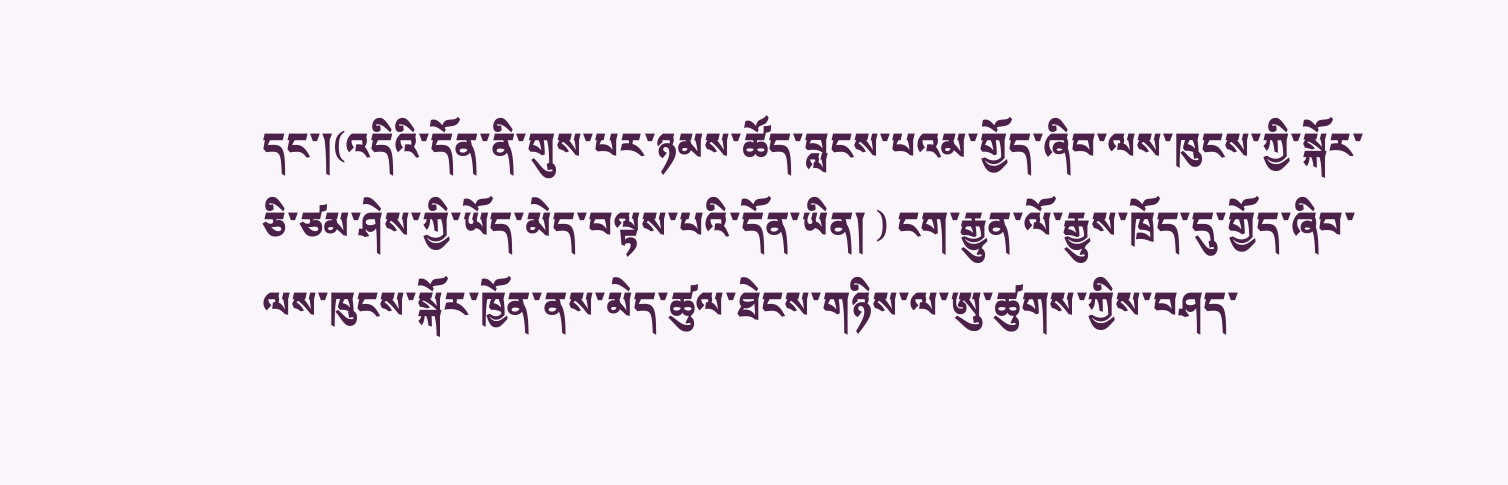དང་།(འདིའི་དོན་ནི་གུས་པར་ཉམས་ཚོད་བླངས་པའམ་གྱོད་ཞིབ་ལས་ཁུངས་ཀྱི་སྐོར་ཅི་ཙམ་ཤེས་ཀྱི་ཡོད་མེད་བལྟས་པའི་དོན་ཡིན། ) ངག་རྒྱུན་ལོ་རྒྱུས་ཁྲོད་དུ་གྱོད་ཞིབ་ལས་ཁུངས་སྐོར་ཁྱོན་ནས་མེད་ཚུལ་ཐེངས་གཉིས་ལ་ཨུ་ཚུགས་ཀྱིས་བཤད་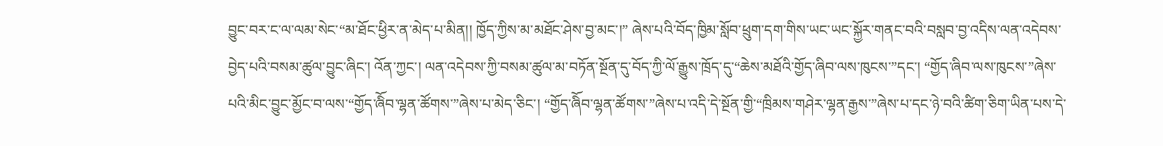བྱུང་བར་ང་ལ་ལམ་སེང་“མ་ཐོང་ཕྱིར་ན་མེད་པ་མིན།། ཁྱོད་ཀྱིས་མ་མཐོང་ཤེས་བྱ་མང་།” ཞེས་པའི་བོད་ཁྱིམ་སློབ་ཕྲུག་དག་གིས་ཡང་ཡང་སྐྱོར་གནང་བའི་བསླབ་བྱ་འདིས་ལན་འདེབས་བྱེད་པའི་བསམ་ཚུལ་བྱུང་ཞིང་། འོན་ཀྱང་། ལན་འདེབས་ཀྱི་བསམ་ཚུལ་མ་བཏོན་སྔོན་དུ་བོད་ཀྱི་ལོ་རྒྱུས་ཁྲོད་དུ་“ཆེས་མཐོའི་གྱོད་ཞིབ་ལས་ཁུངས་”དང་། “གྱོད་ཞིབ་ལས་ཁུངས་”ཞེས་པའི་མིང་བྱུང་མྱོང་བ་ལས་“གྱོད་ཞིོབ་ལྷན་ཚོགས་”ཞེས་པ་མེད་ཅིང་། “གྱོད་ཞིོབ་ལྷན་ཚོགས་”ཞེས་པ་འདི་དེ་སྔོན་གྱི་“ཁྲིམས་གཤེར་ལྷན་རྒྱས་”ཞེས་པ་དང་ཉེ་བའི་ཚིག་ཅིག་ཡིན་པས་དེ་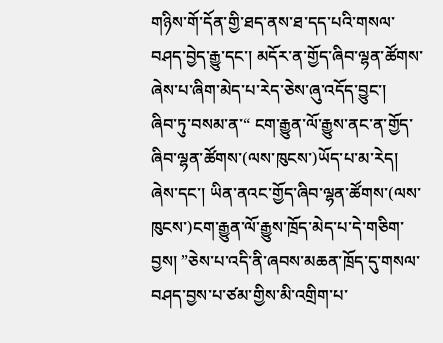གཉིས་གོ་དོན་གྱི་ཐད་ནས་ཐ་དད་པའི་གསལ་བཤད་བྱེད་རྒྱུ་དང་། མདོར་ན་གྱོད་ཞིབ་ལྷན་ཚོགས་ཞེས་པ་ཞིག་མེད་པ་རེད་ཅེས་ཞུ་འདོད་བྱུང་།
ཞིབ་ཏུ་བསམ་ན་“ ངག་རྒྱུན་ལོ་རྒྱུས་ནང་ན་གྱོད་ཞིབ་ལྷན་ཚོགས་(ལས་ཁུངས་)ཡོད་པ་མ་རེད། ཞེས་དང་། ཡིན་ནའང་གྱོད་ཞིབ་ལྷན་ཚོགས་(ལས་ཁུངས་)ངག་རྒྱུན་ལོ་རྒྱུས་ཁྲོད་མེད་པ་དེ་གཅིག་བྱས། ”ཅེས་པ་འདི་ནི་ཞབས་མཆན་ཁྲོད་དུ་གསལ་བཤད་བྱས་པ་ཙམ་གྱིས་མི་འགྲིག་པ་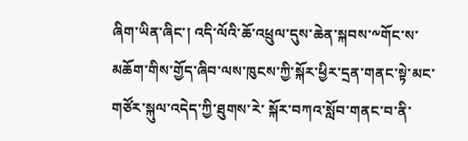ཞིག་ཡིན་ཞིང་། འདི་ལོའི་ཆོ་འཕྲུལ་དུས་ཆེན་སྐབས་༸གོང་ས་མཆོག་གིས་གྱོད་ཞིབ་ལས་ཁུངས་ཀྱི་སྐོར་ཕྱིར་དྲན་གནང་སྟེ་མང་གཙོར་སྐུལ་འདེད་ཀྱི་ཐུགས་རེ་ སྐོར་བཀའ་སློབ་གནང་བ་ནི་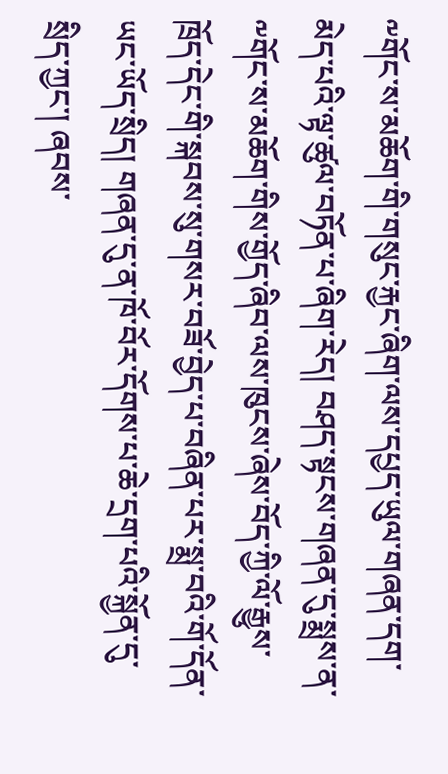༸གོང་ས་མཆོག་གི་གསུང་རྐྱང་ཞིག་ལས་དཔྱད་ཡུལ་གཞན་དག་མེད་པའི་ལྟ་ཚུལ་བཏོན་པ་ཞིག་རེད། བཤད་སྟངས་གཞན་དུ་སྨྲས་ན་༸གོང་ས་མཆོག་གིས་གྱོད་ཞིབ་ལས་ཁུངས་ཞེས་བོད་ཀྱི་ལོ་རྒྱུས་ཁྲོད་དེང་གི་སྐབས་སུ་གསར་བཟོ་བྱེད་པ་བཞིན་པར་སྨྲ་བའི་གོ་དོན་ཡང་ཡོད་སྲིད། གཞན་དུ་ན་ཁོ་བོར་དོགས་པ་ཆེ་དྲག་པའི་སྐྱོན་དུ་སྲིད་ཀྱང་། ཞབས་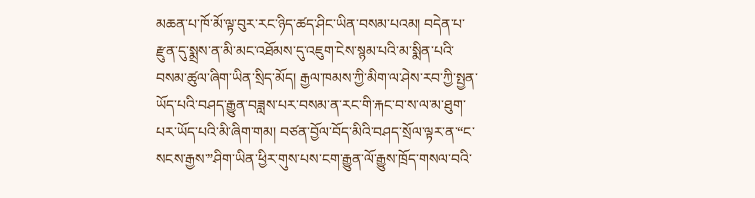མཆན་པ་ཁོ་མོ་ལྟ་བུར་རང་ཉིད་ཚད་ཤིང་ཡིན་བསམ་པའམ། བདེན་པ་རྫུན་དུ་སྨྲས་ན་མི་མང་འཐོམས་དུ་འཇུག་ངེས་སྙམ་པའི་མ་སྨིན་པའི་བསམ་ཚུལ་ཞིག་ཡིན་སྲིད་མོད། རྒྱལ་ཁམས་ཀྱི་མིག་ལ་ཤེས་རབ་ཀྱི་སྤྱན་ཡོད་པའི་བཤད་རྒྱུན་བཟླས་པར་བསམ་ན་རང་གི་རྐང་བ་ས་ལ་མ་ཐུག་པར་ཡོད་པའི་མི་ཞིག་གམ། བཙན་བྱོལ་བོད་མིའི་བཤད་སྲོལ་ལྟར་ན་“ང་སངས་རྒྱས་”ཤིག་ཡིན་ཕྱིར་གུས་པས་ངག་རྒྱུན་ལོ་རྒྱུས་ཁྲོད་གསལ་བའི་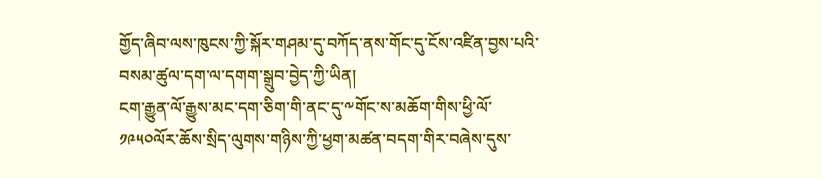གྱོད་ཞིབ་ལས་ཁུངས་ཀྱི་སྐོར་གཤམ་དུ་བཀོད་ནས་གོང་དུ་ངོས་འཛིན་བྱས་པའི་བསམ་ཚུལ་དག་ལ་དགག་སྒྲུབ་བྱེད་ཀྱི་ཡིན།
ངག་རྒྱུན་ལོ་རྒྱུས་མང་དག་ཅིག་གི་ནང་དུ་༸གོང་ས་མཆོག་གིས་ཕྱི་ལོ་༡༩༥༠ལོར་ཆོས་སྲིད་ལུགས་གཉིས་ཀྱི་ཕྱག་མཚན་བདག་གིར་བཞེས་དུས་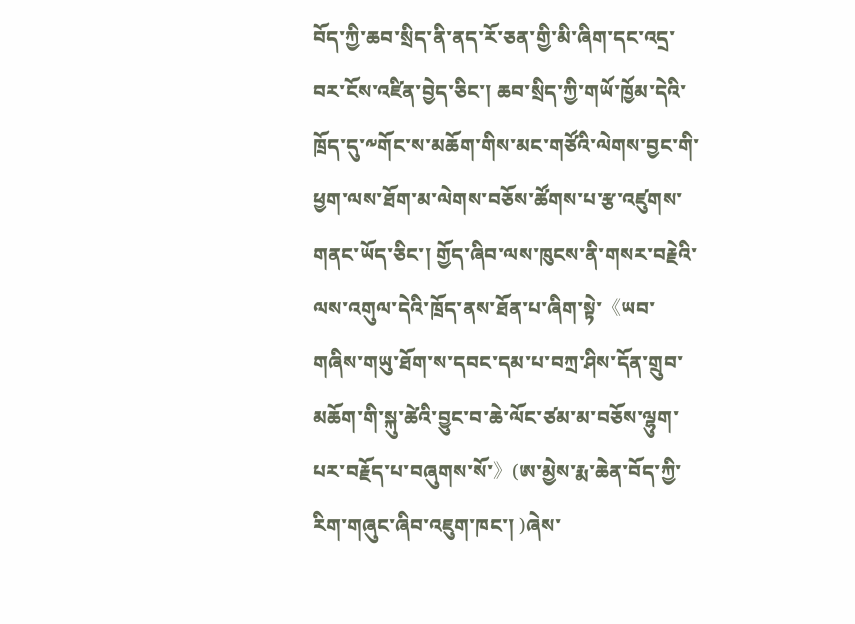བོད་ཀྱི་ཆབ་སྲིད་ནི་ནད་རོ་ཅན་གྱི་མི་ཞིག་དང་འདྲ་བར་ངོས་འཛིན་བྱེད་ཅིང་། ཆབ་སྲིད་ཀྱི་གཡོ་ཁྱོམ་དེའི་ཁྲོད་དུ་༸གོང་ས་མཆོག་གིས་མང་གཙོའི་ལེགས་བྱང་གི་ཕྱག་ལས་ཐོག་མ་ལེགས་བཅོས་ཚོགས་པ་རྩ་འཛུགས་གནང་ཡོད་ཅིང་། གྱོད་ཞིབ་ལས་ཁུངས་ནི་གསར་བརྗེའི་ལས་འགུལ་དེའི་ཁྲོད་ནས་ཐོན་པ་ཞིག་སྟེ་《ཡབ་གཞིས་གཡུ་ཐོག་ས་དབང་དམ་པ་བཀྲ་ཤིས་དོན་གྲུབ་མཆོག་གི་སྐུ་ཚེའི་བྱུང་བ་ཆེ་ལོང་ཙམ་མ་བཅོས་ལྷུག་པར་བརྗོད་པ་བཞུགས་སོ་》(ཨ་མྱེས་རྨ་ཆེན་བོད་ཀྱི་རིག་གཞུང་ཞིབ་འཇུག་ཁང་། )ཞེས་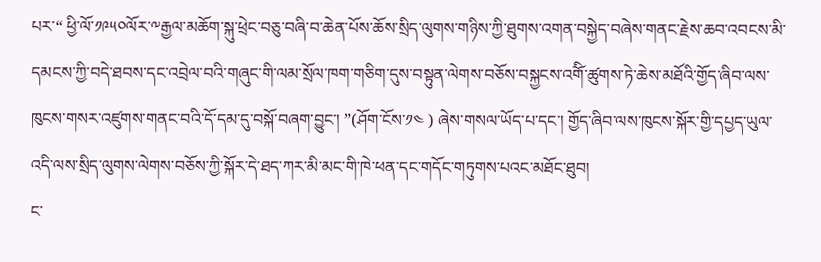པར་“ ཕྱི་ལོ་༡༩༥༠ལོར་༸རྒྱལ་མཆོག་སྐུ་ཕྲེང་བཅུ་བཞི་བ་ཆེན་པོས་ཆོས་སྲིད་ལུགས་གཉིས་ཀྱི་ཐུགས་འགན་བསྐྱེད་བཞེས་གནང་རྗེས་ཆབ་འབངས་མི་དམངས་ཀྱི་བདེ་ཐབས་དང་འབྲེལ་བའི་གཞུང་གི་ལམ་སྲོལ་ཁག་གཅིག་དུས་བསྟུན་ལེགས་བཅོས་བསྐྱངས་འགོི་ཚུགས་ཏེ་ཆེས་མཐོའི་གྱོད་ཞིབ་ལས་ཁུངས་གསར་འཛུགས་གནང་བའི་དོ་དམ་དུ་བསྐོ་བཞག་བྱུང་། ”(ཤོག་ངོས་༡༤ ) ཞེས་གསལ་ཡོད་པ་དང་། གྱོད་ཞིབ་ལས་ཁུངས་སྐོར་གྱི་དཔྱད་ཡུལ་འདི་ལས་སྲིད་ལུགས་ལེགས་བཅོས་ཀྱི་སྐོར་དེ་ཐད་ཀར་མི་མང་གི་ཁེ་ཕན་དང་གདོང་གཏུགས་པའང་མཐོང་ཐུབ།
ང་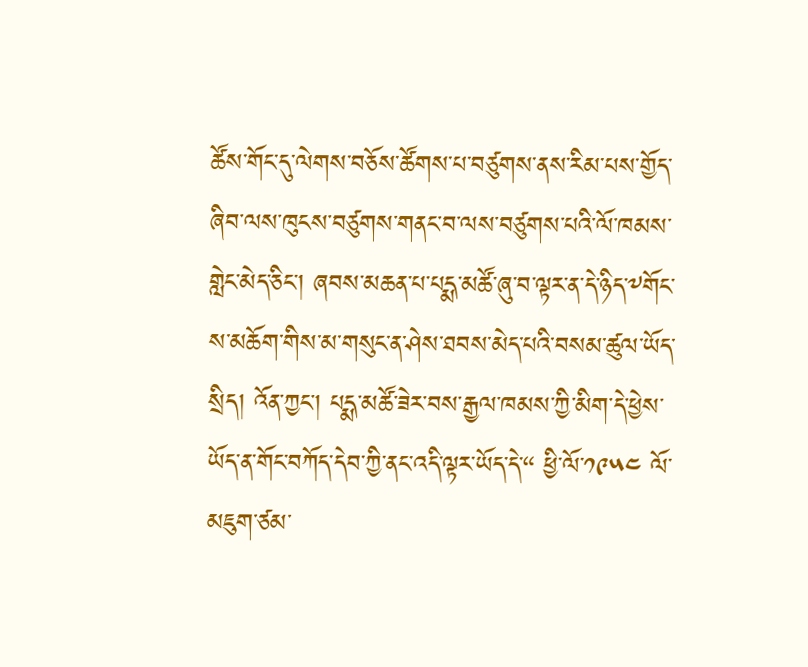ཚོས་གོང་དུ་ལེགས་བཅོས་ཚོགས་པ་བཙུགས་ནས་རིམ་པས་གྱོད་ཞིབ་ལས་ཁུངས་བཙུགས་གནང་བ་ལས་བཙུགས་པའི་ལོ་ཁམས་གླེང་མེད་ཅིང་། ཞབས་མཆན་པ་པདྨ་མཚོ་ཞུ་བ་ལྟར་ན་དེ་ཉིད་༸གོང་ས་མཆོག་གིས་མ་གསུང་ན་ཤེས་ཐབས་མེད་པའི་བསམ་ཚུལ་ཡོད་སྲིད། འོན་ཀྱང་། པདྨ་མཚོ་ཟེར་བས་རྒྱལ་ཁམས་ཀྱི་མིག་དེ་ཕྱེས་ཡོད་ན་གོང་བཀོད་དེབ་ཀྱི་ནང་འདི་ལྟར་ཡོད་དེ་“ ཕྱི་ལོ་༡༩༥༤ ལོ་མཇུག་ཙམ་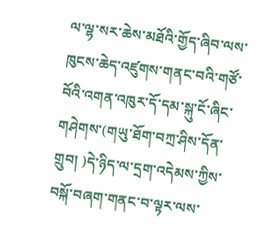ལ་ལྷ་སར་ཆེས་མཐོའི་གྱོད་ཞིབ་ལས་ཁུངས་ཆེད་འཛུགས་གནང་བའི་གཙོ་བོའི་འགན་འཁུར་དོ་དམ་སྐུ་ངོ་ཞིང་གཤེགས་(གཡུ་ཐོག་བཀྲ་ཤིས་དོན་གྲུབ། )དེ་ཉིད་ལ་དྲག་འདེམས་ཀྱིས་བསྐོ་བཞག་གནང་བ་ལྟར་ལས་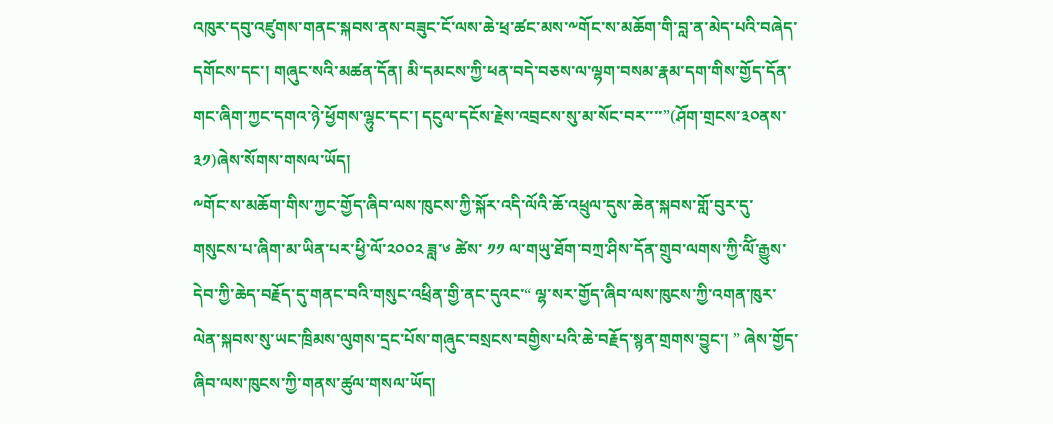འཁུར་དབུ་འཛུགས་གནང་སྐབས་ནས་བཟུང་ངོ་ལས་ཆེ་ཕྲ་ཚང་མས་༸གོང་ས་མཆོག་གི་བླ་ན་མེད་པའི་བཞེད་དགོངས་དང་། གཞུང་སའི་མཚན་དོན། མི་དམངས་ཀྱི་ཕན་བདེ་བཅས་ལ་ལྷག་བསམ་རྣམ་དག་གིས་གྱོད་དོན་གང་ཞིག་ཀྱང་དགའ་ཉེ་ཕྱོགས་ལྷུང་དང་། དངུལ་དངོས་རྗེས་འབྲངས་སུ་མ་སོང་བར་་་་”(ཤོག་གྲངས་༣༠ནས་༣༡)ཞེས་སོགས་གསལ་ཡོད།
༸གོང་ས་མཆོག་གིས་ཀྱང་གྱོད་ཞིབ་ལས་ཁུངས་ཀྱི་སྐོར་འདི་ལོའི་ཆོ་འཕྲུལ་དུས་ཆེན་སྐབས་གློ་བུར་དུ་གསུངས་པ་ཞིག་མ་ཡིན་པར་ཕྱི་ལོ་༢༠༠༢ ཟླ་༦ ཚེས་ ༡༡ ལ་གཡུ་ཐོག་བཀྲ་ཤིས་དོན་གྲུབ་ལགས་ཀྱི་ལོི་རྒྱུས་དེབ་ཀྱི་ཆེད་བརྗོད་དུ་གནང་བའི་གསུང་འཕྲིན་གྱི་ནང་དུའང་“ ལྷ་སར་གྱོད་ཞིབ་ལས་ཁུངས་ཀྱི་འགན་ཁུར་ལེན་སྐབས་སུ་ཡང་ཁྲིམས་ལུགས་དྲང་པོས་གཞུང་བསྲངས་བགྱིས་པའི་ཆེ་བརྗོད་སྙན་གྲགས་བྱུང་། ” ཞེས་གྱོད་ཞིབ་ལས་ཁུངས་ཀྱི་གནས་ཚུལ་གསལ་ཡོད།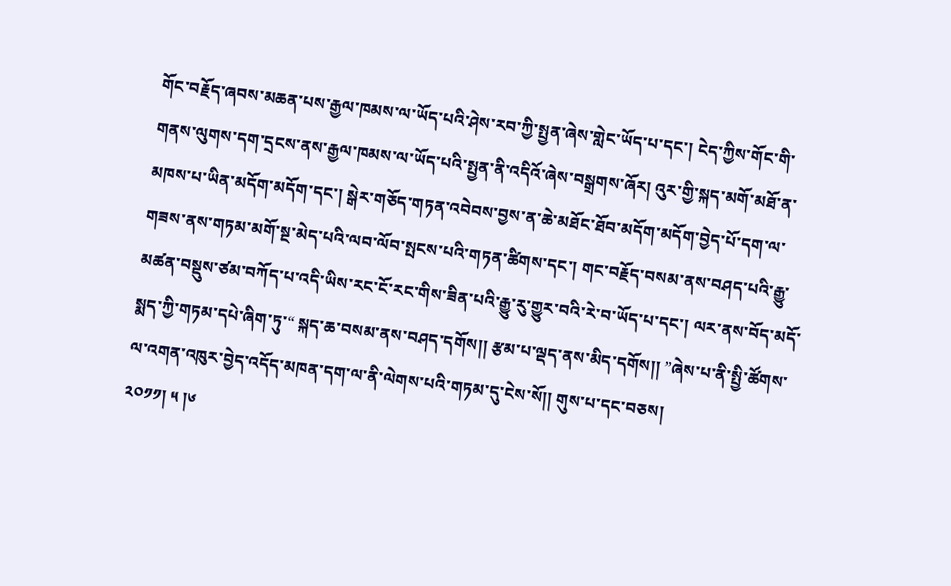གོང་བརྗོད་ཞབས་མཆན་པས་རྒྱལ་ཁམས་ལ་ཡོད་པའི་ཤེས་རབ་ཀྱི་སྤྱན་ཞེས་གླེང་ཡོད་པ་དང་། ངེད་ཀྱིས་གོང་གི་གནས་ལུགས་དག་དྲངས་ནས་རྒྱལ་ཁམས་ལ་ཡོད་པའི་སྤྱན་ནི་འདིའོ་ཞེས་བསྒྲགས་ཞོར། འུར་གྱི་སྐད་མགོ་མཐོ་ན་མཁས་པ་ཡིན་མདོག་མདོག་དང་། སྒེར་གཅོད་གཏན་འབེབས་བྱས་ན་ཆེ་མཐོང་ཐོབ་མདོག་མདོག་བྱེད་པོ་དག་ལ་གཟས་ནས་གཏམ་མགོ་སྔ་མེད་པའི་ལབ་ལོབ་སྤངས་པའི་གཏན་ཚིགས་དང་། གང་བརྗོད་བསམ་ནས་བཤད་པའི་རྒྱུ་མཚན་བསྡུས་ཙམ་བཀོད་པ་འདི་ཡིས་རང་ངོ་རང་གིས་ཟིན་པའི་རྒྱུ་རུ་གྱུར་བའི་རེ་བ་ཡོད་པ་དང་། ལར་ནས་བོད་མདོ་སྨད་ཀྱི་གཏམ་དཔེ་ཞིག་ཏུ་“ སྐད་ཆ་བསམ་ནས་བཤད་དགོས།། རྩམ་པ་ལྡད་ནས་མིད་དགོས།། ”ཞེས་པ་ནི་སྤྱི་ཚོགས་ལ་འགན་འཁུར་བྱེད་འདོད་མཁན་དག་ལ་ནི་ལེགས་པའི་གཏམ་དུ་ངེས་སོ།། གུས་པ་དང་བཅས།
༢༠༡༡། ༥ །༦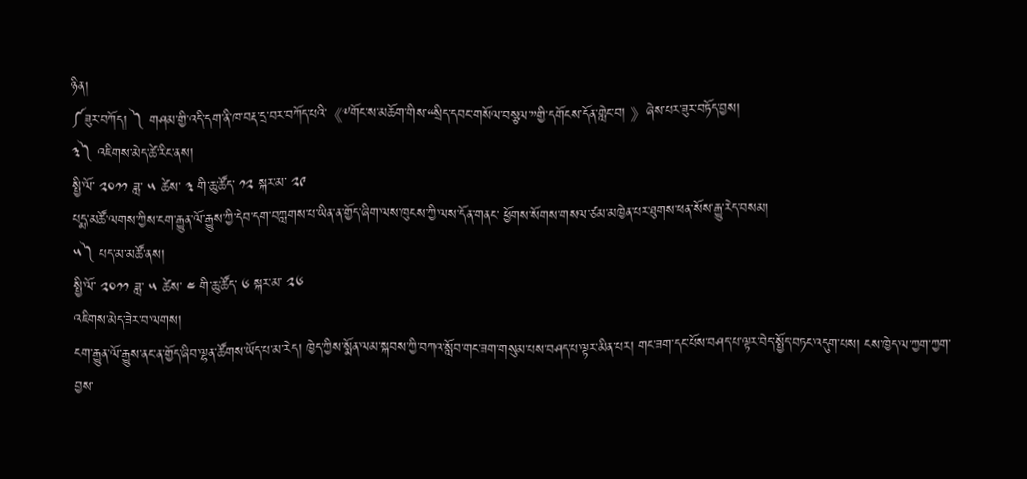ཉིན།
༼ཟུར་བཀོད། ༽ གཤམ་གྱི་འདི་དག་ནི་ཁ་བརྡ་དྲ་བར་བཀོད་པའི་《༸གོང་ས་མཆོག་གིས་“སྲིད་དབང་གསོལ་བསྩལ་”གྱི་དགོངས་དོན་གླེང་བ། 》ཞེས་པར་ཟུར་བཏོད་བྱས།
༣༽ འཇིགས་མེད་ཚེ་རིང་ནས།
སྤྱི་ལོ་ ༢༠༡༡ ཟླ་ ༥ ཚེས་ ༣ གི་ཆུ་ཚོད་ ༡༢ སྐར་མ་ ༢༩
པདྨ་མཚོ་ལགས་ཀྱིས་ངག་རྒྱུན་ལོ་རྒྱུས་ཀྱི་དེབ་དག་བཀླགས་པ་ཡིན་ན་གྱོད་ཞིག་ལས་ཁུངས་ཀྱི་ལས་དོན་གནང་ ཕྱོགས་སོགས་གསལ་ཙམ་མཁྱེན་པར་ཐུགས་ཕན་སོས་རྒྱུ་རེད་བསམ།
༥༽ པད་མ་མཚོ་ནས།
སྤྱི་ལོ་ ༢༠༡༡ ཟླ་ ༥ ཚེས་ ༤ གི་ཆུ་ཚོད་ ༦ སྐར་མ་ ༢༦
འཇིགས་མེད་ཟེར་བ་ལགས།
ངག་རྒྱུན་ལོ་རྒྱུས་ནང་ན་གྱོད་ཞིབ་ལྷན་ཚོགས་ཡོད་པ་མ་རེད། ཁྱེད་ཀྱིས་སྨོན་ལམ་སྐབས་ཀྱི་བཀའ་སློབ་གང་ཟག་གསུམ་པས་བཤད་པ་ལྟར་མིན་པར། གང་ཟག་དང་པོས་བཤད་པ་ལྟར་བེད་སྤྱོད་བཏང་འདུག་པས། ངས་ཁྱེད་ལ་ཀྱག་ཀྱག་བྱས་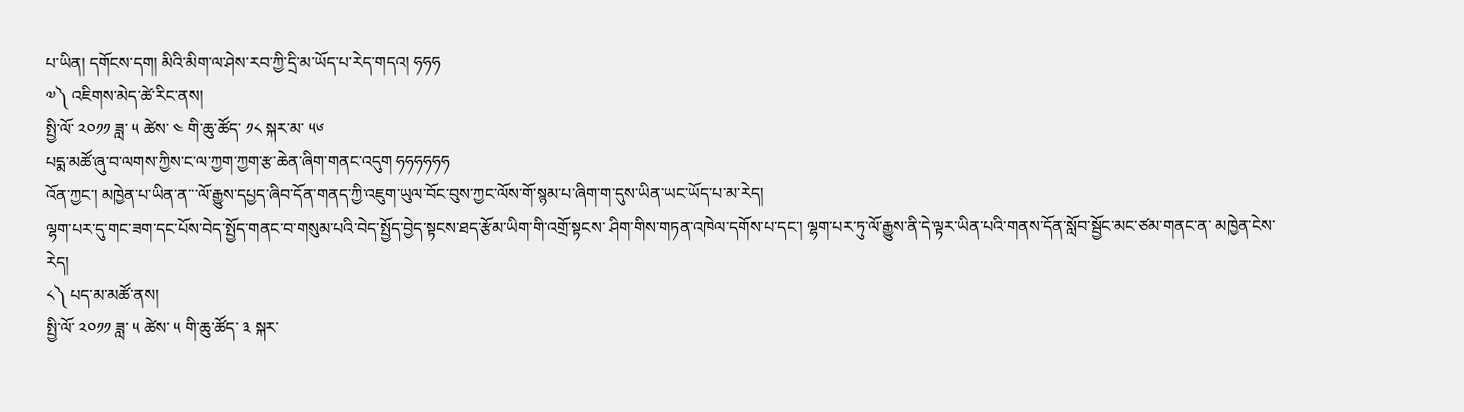པ་ཡིན། དགོངས་དག། མིའི་མིག་ལ་ཤེས་རབ་ཀྱི་དྲི་མ་ཡོད་པ་རེད་གདའ། ཧཧཧ
༧༽ འཇིགས་མེད་ཚེ་རིང་ནས།
སྤྱི་ལོ་ ༢༠༡༡ ཟླ་ ༥ ཚེས་ ༤ གི་ཆུ་ཚོད་ ༡༨ སྐར་མ་ ༥༦
པདྨ་མཚོ་ཞུ་བ་ལགས་ཀྱིས་ང་ལ་ཀྱག་ཀྱག་རྩ་ཆེན་ཞིག་གནང་འདུག ཧཧཧཧཧཧ
འོན་ཀྱང་། མཁྱེན་པ་ཡིན་ན་་་ལོ་རྒྱུས་དཔྱད་ཞིབ་དོན་གནད་ཀྱི་འཇུག་ཡུལ་བོང་བུས་ཀྱང་ལོས་གོ་སྙམ་པ་ཞིག་ག་དུས་ཡིན་ཡང་ཡོད་པ་མ་རེད།
ལྷག་པར་དུ་གང་ཟག་དང་པོས་བེད་སྤྱོད་གནང་བ་གསུམ་པའི་བེད་སྤྱོད་བྱེད་སྟངས་ཐད་རྩོམ་ཡིག་གི་འགྲོ་སྟངས་ ཤིག་གིས་གཏན་འཁེལ་དགོས་པ་དང་། ལྷག་པར་ཏུ་ལོ་རྒྱུས་ནི་དེ་ལྟར་ཡིན་པའི་གནས་དོན་སློབ་སྦྱོང་མང་ཙམ་གནང་ན་ མཁྱེན་ངེས་རེད།
༨༽ པད་མ་མཚོ་ནས།
སྤྱི་ལོ་ ༢༠༡༡ ཟླ་ ༥ ཚེས་ ༥ གི་ཆུ་ཚོད་ ༣ སྐར་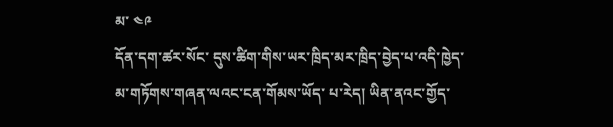མ་ ༤༩
དོན་དག་ཚར་སོང་ དུས་ཚིག་གིས་ཡར་ཁྲིད་མར་ཁྲིད་བྱེད་པ་འདི་ཁྱེད་མ་གཏོགས་གཞན་ལའང་ངན་གོམས་ཡོད་ པ་རེད། ཡིན་ནའང་གྱོད་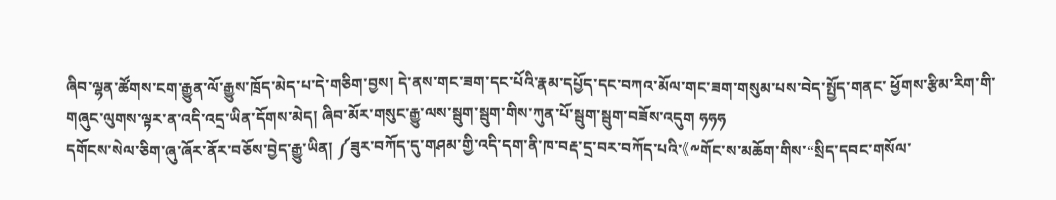ཞིབ་ལྷན་ཚོགས་ངག་རྒྱུན་ལོ་རྒྱུས་ཁྲོད་མེད་པ་དེ་གཅིག་བྱས། དེ་ནས་གང་ཟག་དང་པོའི་རྣམ་དཔྱོད་དང་བཀའ་མོལ་གང་ཟག་གསུམ་པས་བེད་སྤྱོད་གནང་ ཕྱོགས་རྩིམ་རིག་གི་གཞུང་ལུགས་ལྟར་ན་འདི་འདྲ་ཡིན་དོགས་མེད། ཞིབ་མོར་གསུང་རྒྱུ་ལས་སྦུག་སྦུག་གིས་ཀུན་པོ་སྦུག་སྦུག་བཟོས་འདུག ཧཧཧ
དགོངས་སེལ་ཅིག་ཞུ་ཞོར་ནོར་བཅོས་བྱེད་རྒྱུ་ཡིན། ༼ཟུར་བཀོད་དུ་གཤམ་གྱི་འདི་དག་ནི་ཁ་བརྡ་དྲ་བར་བཀོད་པའི་《༸གོང་ས་མཆོག་གིས་“སྲིད་དབང་གསོལ་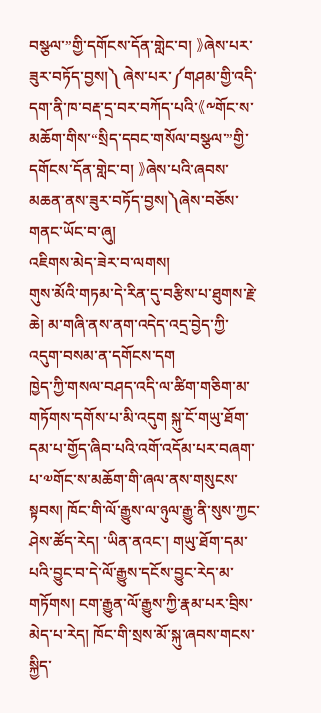བསྩལ་”གྱི་དགོངས་དོན་གླེང་བ། 》ཞེས་པར་ཟུར་བཏོད་བྱས།༽ ཞེས་པར་༼གཤམ་གྱི་འདི་དག་ནི་ཁ་བརྡ་དྲ་བར་བཀོད་པའི་《༸གོང་ས་མཆོག་གིས་“སྲིད་དབང་གསོལ་བསྩལ་”གྱི་དགོངས་དོན་གླེང་བ། 》ཞེས་པའི་ཞབས་མཆན་ནས་ཟུར་བཏོད་བྱས།༽ཞེས་བཅོས་གནང་ཡོང་བ་ཞུ།
འཇིགས་མེད་ཟེར་བ་ལགས།
གུས་མོའི་གཏམ་དེ་རིན་དུ་བརྩིས་པ་ཐུགས་རྗེ་ཆེ། མ་གཞི་ནས་ནག་འདེད་འདྲ་བྱེད་ཀྱི་འདུག་བསམ་ན་དགོངས་དག
ཁྱེད་ཀྱི་གསལ་བཤད་འདི་ལ་ཚིག་གཅིག་མ་གཏོགས་དགོས་པ་མི་འདུག སྐུ་ངོ་གཡུ་ཐོག་དམ་པ་གྱོད་ཞིབ་པའི་འགོ་འདོམ་པར་བཞག་པ་༧གོང་ས་མཆོག་གི་ཞལ་ནས་གསུངས་སྟབས། ཁོང་གི་ལོ་རྒྱུས་ལ་ཉུལ་རྒྱུ་ནི་སུས་ཀྱང་ཤེས་ཚོད་རེད། ་ཡིན་ནའང་། གཡུ་ཐོག་དམ་པའི་བྱུང་བ་དེ་ལོ་རྒྱུས་དངོས་བྱུང་རེད་མ་གཏོགས། ངག་རྒྱུན་ལོ་རྒྱུས་ཀྱི་རྣམ་པར་བྲིས་མེད་པ་རེད། ཁོང་གི་སྲས་མོ་སྐུ་ཞབས་གངས་སྐྱིད་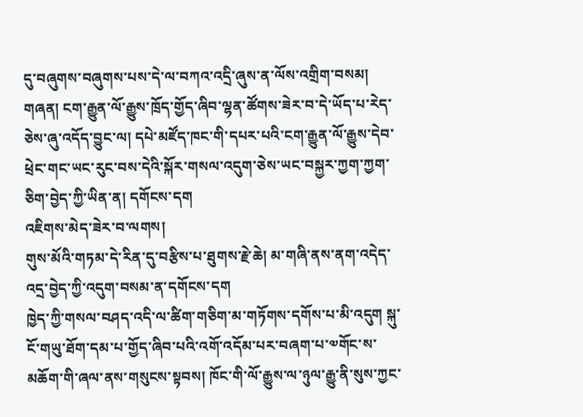དུ་བཞུགས་བཞུགས་པས་དེ་ལ་བཀའ་འདྲི་ཞུས་ན་ལོས་འགྲིག་བསམ།
གཞན། ངག་རྒྱུན་ལོ་རྒྱུས་ཁྲོད་གྱོད་ཞིབ་ལྷན་ཚོགས་ཟེར་བ་དེ་ཡོད་པ་རེད་ཅེས་ཞུ་འདོད་བྱུང་ལ། དཔེ་མཛོད་ཁང་གི་དཔར་པའི་ངག་རྒྱུན་ལོ་རྒྱུས་དེབ་ཕྲེང་གང་ཡང་རུང་བས་དེའི་སྐོར་གསལ་འདུག་ཅེས་ཡང་བསྐྱར་ཀྱག་ཀྱག་ཅིག་བྱེད་ཀྱི་ཡིན་ན། དགོངས་དག
འཇིགས་མེད་ཟེར་བ་ལགས།
གུས་མོའི་གཏམ་དེ་རིན་དུ་བརྩིས་པ་ཐུགས་རྗེ་ཆེ། མ་གཞི་ནས་ནག་འདེད་འདྲ་བྱེད་ཀྱི་འདུག་བསམ་ན་དགོངས་དག
ཁྱེད་ཀྱི་གསལ་བཤད་འདི་ལ་ཚིག་གཅིག་མ་གཏོགས་དགོས་པ་མི་འདུག སྐུ་ངོ་གཡུ་ཐོག་དམ་པ་གྱོད་ཞིབ་པའི་འགོ་འདོམ་པར་བཞག་པ་༧གོང་ས་མཆོག་གི་ཞལ་ནས་གསུངས་སྟབས། ཁོང་གི་ལོ་རྒྱུས་ལ་ཉུལ་རྒྱུ་ནི་སུས་ཀྱང་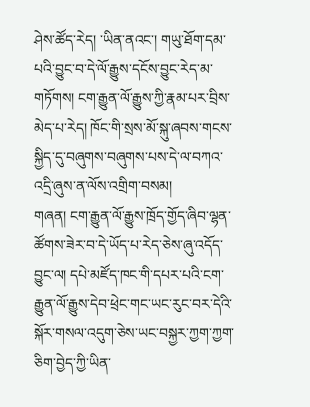ཤེས་ཚོད་རེད། ་ཡིན་ནའང་། གཡུ་ཐོག་དམ་པའི་བྱུང་བ་དེ་ལོ་རྒྱུས་དངོས་བྱུང་རེད་མ་གཏོགས། ངག་རྒྱུན་ལོ་རྒྱུས་ཀྱི་རྣམ་པར་བྲིས་མེད་པ་རེད། ཁོང་གི་སྲས་མོ་སྐུ་ཞབས་གངས་སྐྱིད་དུ་བཞུགས་བཞུགས་པས་དེ་ལ་བཀའ་འདྲི་ཞུས་ན་ལོས་འགྲིག་བསམ།
གཞན། ངག་རྒྱུན་ལོ་རྒྱུས་ཁྲོད་གྱོད་ཞིབ་ལྷན་ཚོགས་ཟེར་བ་དེ་ཡོད་པ་རེད་ཅེས་ཞུ་འདོད་བྱུང་ལ། དཔེ་མཛོད་ཁང་གི་དཔར་པའི་ངག་རྒྱུན་ལོ་རྒྱུས་དེབ་ཕྲེང་གང་ཡང་རུང་བར་དེའི་སྐོར་གསལ་འདུག་ཅེས་ཡང་བསྐྱར་ཀྱག་ཀྱག་ཅིག་བྱེད་ཀྱི་ཡིན་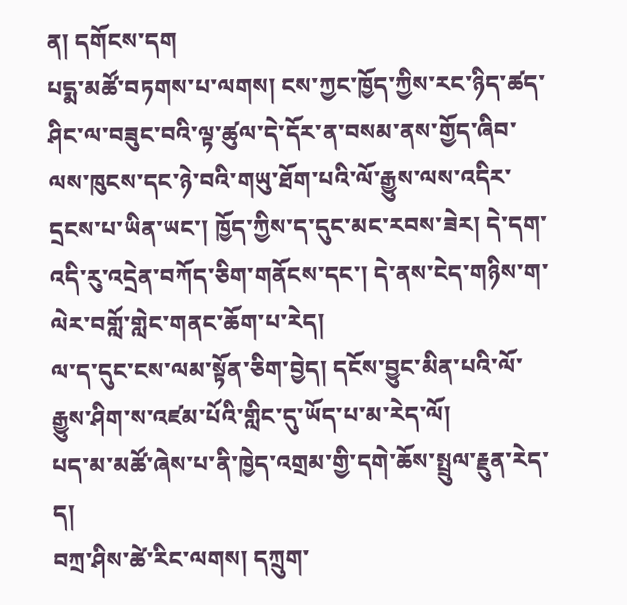ན། དགོངས་དག
པདྨ་མཚོ་བཏགས་པ་ལགས། ངས་ཀྱང་ཁྱོད་ཀྱིས་རང་ཉིད་ཚད་ཤིང་ལ་བཟུང་བའི་ལྟ་ཚུལ་དེ་དོར་ན་བསམ་ནས་གྱོད་ཞིབ་ལས་ཁུངས་དང་ཉེ་བའི་གཡུ་ཐོག་པའི་ལོ་རྒྱུས་ལས་འདིར་དྲངས་པ་ཡིན་ཡང་། ཁྱོད་ཀྱིས་ད་དུང་མང་རབས་ཟེར། དེ་དག་འདི་རུ་འདྲེན་བཀོད་ཅིག་གནོངས་དང་། དེ་ནས་ངེད་གཉིས་ག་ལེར་བགློ་གླེང་གནང་ཆོག་པ་རེད།
ལ་ད་དུང་ངས་ལམ་སྟོན་ཅིག་བྱེད། དངོས་བྱུང་མིན་པའི་ལོ་རྒྱུས་ཤིག་ས་འཛམ་པོའི་གླིང་དུ་ཡོད་པ་མ་རེད་ལོ།
པད་མ་མཚོ་ཞེས་པ་ནི་ཁྱེད་འགྲམ་གྱི་དགེ་ཆོས་སྤྲུལ་རྗུན་རེད་ད།
བཀྲ་ཤིས་ཚེ་རིང་ལགས། དཀྲུག་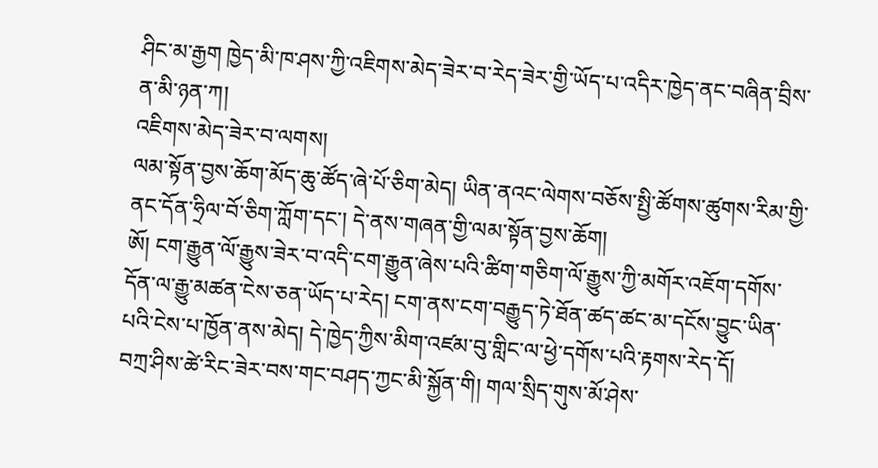ཤིང་མ་རྒྱག ཁྱེད་མི་ཁ་ཤས་ཀྱི་འཇིགས་མེད་ཟེར་བ་རེད་ཟེར་གྱི་ཡོད་པ་འདིར་ཁྱེད་ནང་བཞིན་བྲིས་ན་མི་ཉན་ཀ།
འཇིགས་མེད་ཟེར་བ་ལགས།
ལམ་སྟོན་བྱས་ཆོག་མོད་ཆུ་ཚོད་ཞེ་པོ་ཅིག་མེད། ཡིན་ནའང་ལེགས་བཅོས་སྤྱི་ཚོགས་ཚུགས་རིམ་གྱི་ནང་དོན་ཧྲིལ་བོ་ཅིག་ཀློག་དང་། དེ་ནས་གཞན་གྱི་ལམ་སྟོན་བྱས་ཆོག།
ཨོ། ངག་རྒྱུན་ལོ་རྒྱུས་ཟེར་བ་འདི་ངག་རྒྱུན་ཞེས་པའི་ཚིག་གཅིག་ལོ་རྒྱུས་ཀྱི་མགོར་འཇོག་དགོས་དོན་ལ་རྒྱུ་མཚན་ངེས་ཅན་ཡོད་པ་རེད། ངག་ནས་ངག་བརྒྱུད་ཏེ་ཐོན་ཚད་ཚང་མ་དངོས་བྱུང་ཡིན་པའི་ངེས་པ་ཁྱོན་ནས་མེད། དེ་ཁྱེད་ཀྱིས་མིག་འཛམ་བུ་གླིང་ལ་ཕྱེ་དགོས་པའི་རྟགས་རེད་དོ།
བཀྲ་ཤིས་ཚེ་རིང་ཟེར་བས་གང་བཤད་ཀྱང་མི་སྐྱོན་གི། གལ་སྲིད་གུས་མོ་ཤེས་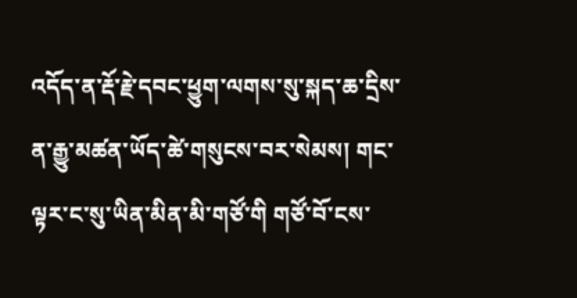འདོད་ན་རྡོ་རྗེ་དབང་ཕྱུག་ལགས་སུ་སྐད་ཆ་དྲིས་ན་རྒྱུ་མཚན་ཡོད་ཚེ་གསུངས་བར་སེམས། གང་ལྟར་ང་སུ་ཡིན་མིན་མི་གཙོ་གི གཙོ་བོ་ངས་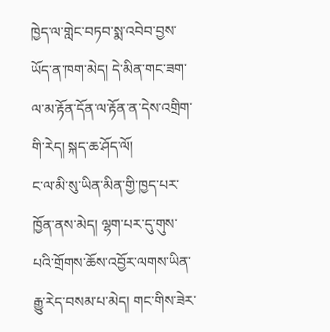ཁྱེད་ལ་གླེང་བཏབ་སྨ་འབེབ་བྱས་ཡོད་ན་ཁག་མེད། དེ་མིན་གང་ཟག་ལ་མ་རྟོན་དོན་ལ་རྟོན་ན་དེས་འགྲིག་གི་རེད། སྐད་ཆ་ཤོད་ལོ།
ང་ལ་མི་སུ་ཡིན་མིན་གྱི་ཁྱད་པར་ཁྱོན་ནས་མེད། ལྷག་པར་དུ་གུས་པའི་གྲོགས་ཆོས་འབྱོར་ལགས་ཡིན་རྒྱུ་རེད་བསམ་པ་མེད། གང་གིས་ཟེར་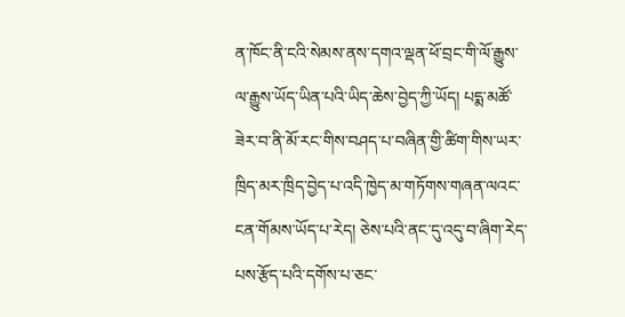ན་ཁོང་ནི་ངའི་སེམས་ནས་དགའ་ལྡན་ཕོ་བྲང་གི་ལོ་རྒྱུས་ལ་རྒྱུས་ཡོད་ཡིན་པའི་ཡིད་ཆེས་བྱེད་ཀྱི་ཡོད། པདྨ་མཚོ་ཟེར་བ་ནི་མོ་རང་གིས་བཤད་པ་བཞིན་གྱི་ཚིག་གིས་ཡར་ཁྲིད་མར་ཁྲིད་བྱེད་པ་འདི་ཁྱེད་མ་གཏོགས་གཞན་ལའང་ངན་གོམས་ཡོད་པ་རེད། ཅེས་པའི་ནང་དུ་འདུ་བ་ཞིག་རེད་པས་རྩོད་པའི་དགོས་པ་ཅང་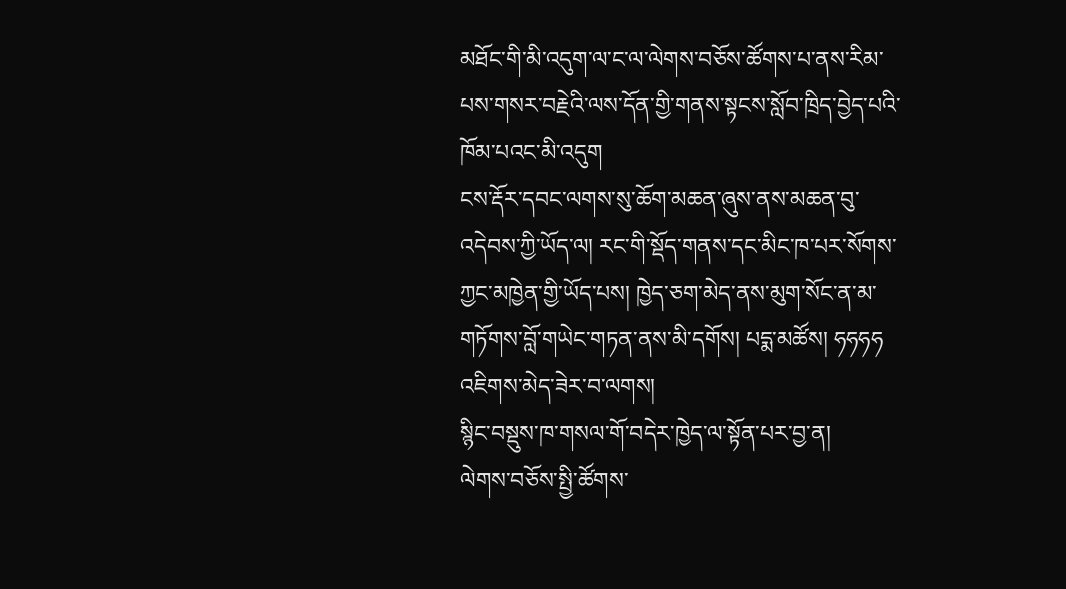མཐོང་གི་མི་འདུག་ལ་ང་ལ་ལེགས་བཅོས་ཚོགས་པ་ནས་རིམ་པས་གསར་བརྗེའི་ལས་དོན་གྱི་གནས་སྟངས་སློབ་ཁྲིད་བྱེད་པའི་ཁོམ་པའང་མི་འདུག
ངས་རྡོར་དབང་ལགས་སུ་ཆོག་མཆན་ཞུས་ནས་མཆན་བུ་འདེབས་ཀྱི་ཡོད་ལ། རང་གི་སྡོད་གནས་དང་མིང་ཁ་པར་སོགས་ཀྱང་མཁྱེན་གྱི་ཡོད་པས། ཁྱེད་ཅག་མེད་ནས་མུག་སོང་ན་མ་གཏོགས་བློ་གཡེང་གཏན་ནས་མི་དགོས། པདྨ་མཚོས། ཧཧཧཧ
འཇིགས་མེད་ཟེར་བ་ལགས།
སྙིང་བསྡུས་ཁ་གསལ་གོ་བདེར་ཁྱེད་ལ་སྟོན་པར་བྱ་ན།
ལེགས་བཅོས་སྤྱི་ཚོགས་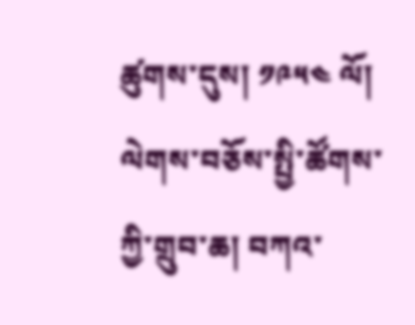ཚུགས་དུས། ༡༩༥༤ ལོ།
ལེགས་བཅོས་སྤྱི་ཚོགས་ཀྱི་གྲུབ་ཆ། བཀའ་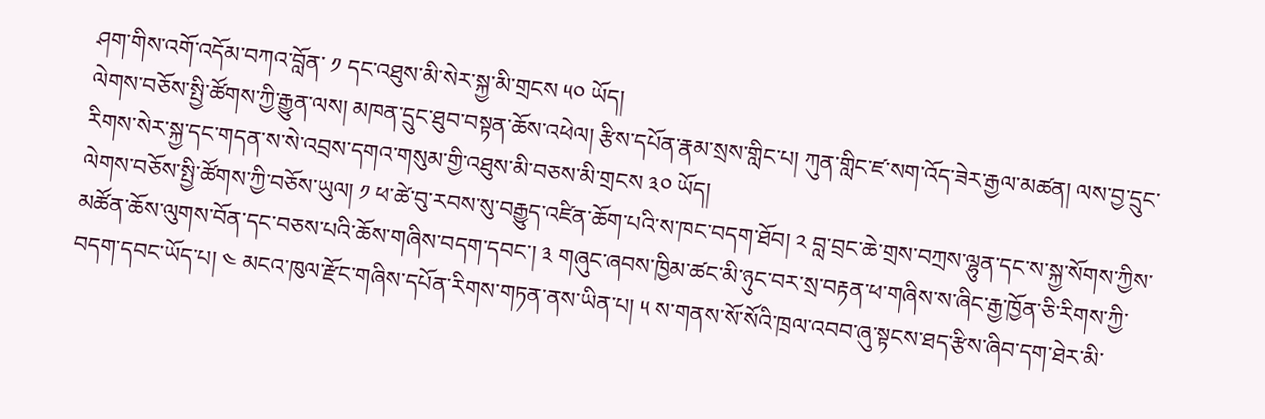ཤག་གིས་འགོ་འདོམ་བཀའ་བློན་ ༡ དང་འཐུས་མི་སེར་སྐྱ་མི་གྲངས ༥༠ ཡོད།
ལེགས་བཅོས་སྤྱི་ཚོགས་ཀྱི་རྒྱུན་ལས། མཁན་དྲུང་ཐུབ་བསྟན་ཆོས་འཕེལ། རྩིས་དཔོན་རྣམ་སྲས་གླིང་པ། ཀུན་གླིང་ཛ་སག་འོད་ཟེར་རྒྱལ་མཚན། ལས་བྱ་དྲུང་རིགས་སེར་སྐྱ་དང་གདན་ས་སེ་འབྲས་དགའ་གསུམ་གྱི་འཐུས་མི་བཅས་མི་གྲངས ༣༠ ཡོད།
ལེགས་བཅོས་སྤྱི་ཚོགས་ཀྱི་བཅོས་ཡུལ། ༡ ཕ་ཚེ་བུ་རབས་སུ་བརྒྱུད་འཛིན་ཆོག་པའི་ས་ཁང་བདག་ཐོབ། ༢ བླ་བྲང་ཆེ་གྲས་བཀྲས་ལྷུན་དང་ས་སྐྱ་སོགས་ཀྱིས་མཚོན་ཆོས་ལུགས་བོན་དང་བཅས་པའི་ཆོས་གཞིས་བདག་དབང་། ༣ གཞུང་ཞབས་ཁྱིམ་ཚང་མི་ཉུང་བར་སྲ་བརྟན་ཕ་གཞིས་ས་ཞིང་རྒྱ་ཁྱོན་ཅི་རིགས་ཀྱི་བདག་དབང་ཡོད་པ། ༤ མངའ་ཁུལ་རྫོང་གཞིས་དཔོན་རིགས་གཏན་ནས་ཡིན་པ། ༥ ས་གནས་སོ་སོའི་ཁྲལ་འབབ་ཞུ་སྟངས་ཐད་རྩིས་ཞིབ་དག་ཐེར་མི་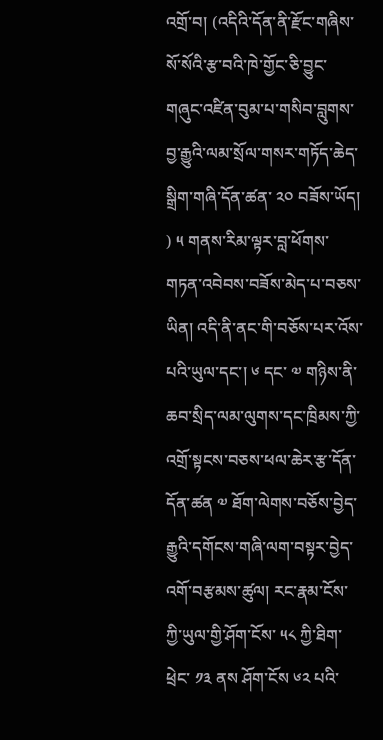འགྲོ་བ། (འདིའི་དོན་ནི་རྫོང་གཞིས་སོ་སོའི་རྩ་བའི་ཁེ་གྱོང་ཅི་བྱུང་གཞུང་འཛིན་བུམ་པ་གསིབ་བླུགས་བྱ་རྒྱུའི་ལམ་སྲོལ་གསར་གཏོད་ཆེད་སྒྲིག་གཞི་དོན་ཚན་ ༢༠ བཟོས་ཡོད། ) ༥ གནས་རིམ་ལྟར་བླ་ཕོགས་གཏན་འབེབས་བཟོས་མེད་པ་བཅས་ཡིན། འདི་ནི་ནང་གི་བཅོས་པར་འོས་པའི་ཡུལ་དང་། ༦ དང་ ༧ གཉིས་ནི་ཆབ་སྲིད་ལམ་ལུགས་དང་ཁྲིམས་ཀྱི་འགྲོ་སྟངས་བཅས་ཕལ་ཆེར་རྩ་དོན་དོན་ཚན ༧ ཐོག་ལེགས་བཅོས་བྱེད་རྒྱུའི་དགོངས་གཞི་ལག་བསྟར་བྱེད་འགོ་བརྩམས་ཚུལ། རང་རྣམ་ངོས་ཀྱི་ཡུལ་གྱི་ཤོག་ངོས་ ༥༨ ཀྱི་ཐིག་ཕྲེང་ ༡༣ ནས ཤོག་ངོས ༦༢ པའི་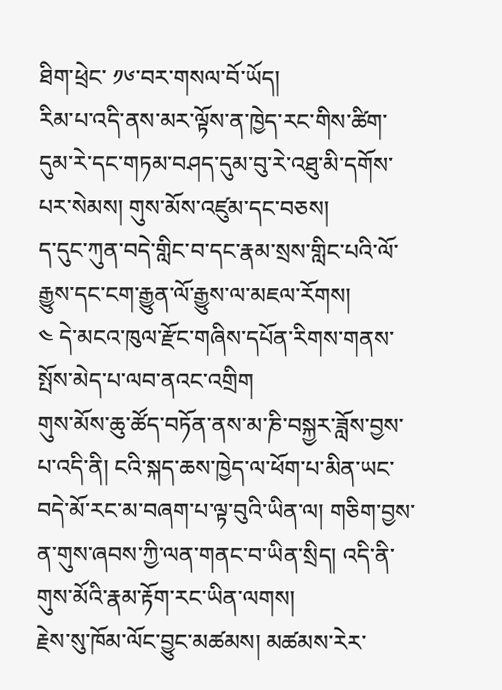ཐིག་ཕྲེང་ ༡༦་བར་གསལ་བོ་ཡོད།
རིམ་པ་འདི་ནས་མར་ལྟོས་ན་ཁྱེད་རང་གིས་ཚིག་དུམ་རེ་དང་གཏམ་བཤད་དུམ་བུ་རེ་འཐུ་མི་དགོས་པར་སེམས། གུས་མོས་འཛུམ་དང་བཅས།
ད་དུང་ཀུན་བདེ་གླིང་བ་དང་རྣམ་སྲས་གླིང་པའི་ལོ་རྒྱུས་དང་ངག་རྒྱུན་ལོ་རྒྱུས་ལ་མཇལ་རོགས།
༤ དེ་མངའ་ཁུལ་རྫོང་གཞིས་དཔོན་རིགས་གནས་སྤོས་མེད་པ་ལབ་ནའང་འགྲིག
གུས་མོས་ཆུ་ཚོད་བཏོན་ནས་མ་ཎི་བསྐྱར་ཟློས་བྱས་པ་འདི་ནི། ངའི་སྐད་ཆས་ཁྱེད་ལ་ཕོག་པ་མིན་ཡང་བདེ་མོ་རང་མ་བཞག་པ་ལྟ་བུའི་ཡིན་ལ། གཅིག་བྱས་ན་གུས་ཞབས་ཀྱི་ལན་གནང་བ་ཡིན་སྲིད། འདི་ནི་གུས་མོའི་རྣམ་རྟོག་རང་ཡིན་ལགས།
རྗེས་སུ་ཁོམ་ལོང་བྱུང་མཚམས། མཚམས་རེར་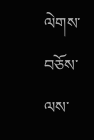ལེགས་བཅོས་ལས་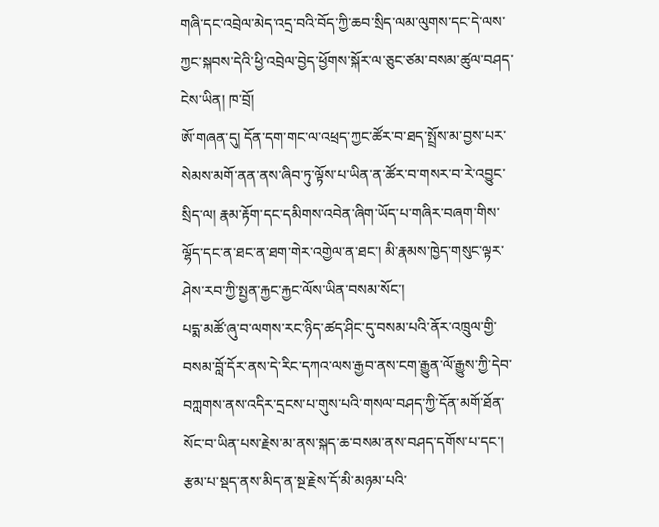གཞི་དང་འབྲེལ་མེད་འདྲ་བའི་བོད་ཀྱི་ཆབ་སྲིད་ལམ་ལུགས་དང་དེ་ལས་ཀྱང་སྐབས་དེའི་ཕྱི་འབྲེལ་བྱེད་ཕྱོགས་སྐོར་ལ་ཅུང་ཙམ་བསམ་ཚུལ་བཤད་ངེས་ཡིན། ཁ་བྲོ།
ཨོ་གཞན་དུ། དོན་དག་གང་ལ་འཕྲད་ཀྱང་ཚོར་བ་ཐད་སྤྲོས་མ་བྱས་པར་སེམས་མགོ་ནན་ནས་ཞིབ་ཏུ་ལྟོས་པ་ཡིན་ན་ཚོར་བ་གསར་བ་རེ་འབྱུང་སྲིད་ལ། རྣམ་རྟོག་དང་དམིགས་འབེན་ཞིག་ཡོད་པ་གཞིར་བཞག་གིས་ལྷོད་དང་ན་ཐང་ན་ཐག་གེར་འགྱེལ་ན་ཐང་། མི་རྣམས་ཁྱེད་གསུང་ལྟར་ཤེས་རབ་ཀྱི་སྤྱན་རྐྱང་རྐྱང་ལོས་ཡིན་བསམ་སོང་།
པདྨ་མཚོ་ཞུ་བ་ལགས་རང་ཉིད་ཚད་ཤིང་དུ་བསམ་པའི་ནོར་འཁྲུལ་གྱི་བསམ་བློ་དོར་ནས་དེ་རིང་དཀའ་ལས་རྒྱབ་ནས་ངག་རྒྱུན་ལོ་རྒྱུས་ཀྱི་དེབ་བཀླགས་ནས་འདིར་དྲངས་པ་གུས་པའི་གསལ་བཤད་ཀྱི་དོན་མགོ་ཐོན་སོང་བ་ཡིན་པས་རྗེས་མ་ནས་སྐད་ཆ་བསམ་ནས་བཤད་དགོས་པ་དང་། རྩམ་པ་སྡད་ནས་མིད་ན་སྔ་རྗེས་དོ་མི་མཉམ་པའི་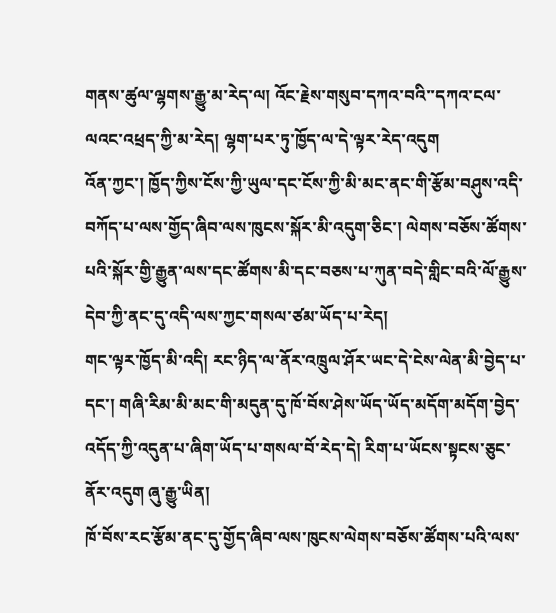གནས་ཚུལ་ལྷགས་རྒྱུ་མ་རེད་ལ། འོང་རྗེས་གསུབ་དཀའ་བའི་་དཀའ་ངལ་ལའང་འཕྲད་ཀྱི་མ་རེད། ལྷག་པར་ཏུ་ཁྱོད་ལ་དེ་ལྟར་རེད་འདུག
འོན་ཀྱང་། ཁྱོད་ཀྱིས་ངོས་ཀྱི་ཡུལ་དང་ངོས་ཀྱི་མི་མང་ནང་གི་རྩོམ་བཤུས་འདི་བཀོད་པ་ལས་གྱོད་ཞིབ་ལས་ཁུངས་སྐོར་མི་འདུག་ཅིང་། ལེགས་བཅོས་ཚོགས་པའི་སྐོར་གྱི་རྒྱུན་ལས་དང་ཚོགས་མི་དང་བཅས་པ་ཀུན་བདེ་གླིང་བའི་ལོ་རྒྱུས་དེབ་ཀྱི་ནང་དུ་འདི་ལས་ཀྱང་གསལ་ཙམ་ཡོད་པ་རེད།
གང་ལྟར་ཁྱོད་མི་འདི། རང་ཉིད་ལ་ནོར་འཁྲུལ་ཤོར་ཡང་དེ་ངེས་ལེན་མི་བྱེད་པ་དང་། གཞི་རིམ་མི་མང་གི་མདུན་དུ་ཁོ་བོས་ཤེས་ཡོད་ཡོད་མདོག་མདོག་བྱེད་འདོད་ཀྱི་འདུན་པ་ཞིག་ཡོད་པ་གསལ་བོ་རེད་དེ། རིག་པ་ཡོངས་སྟངས་ཅུང་ནོར་འདུག ཞུ་རྒྱུ་ཡིན།
ཁོ་བོས་རང་རྩོམ་ནང་དུ་གྱོད་ཞིབ་ལས་ཁུངས་ལེགས་བཅོས་ཚོགས་པའི་ལས་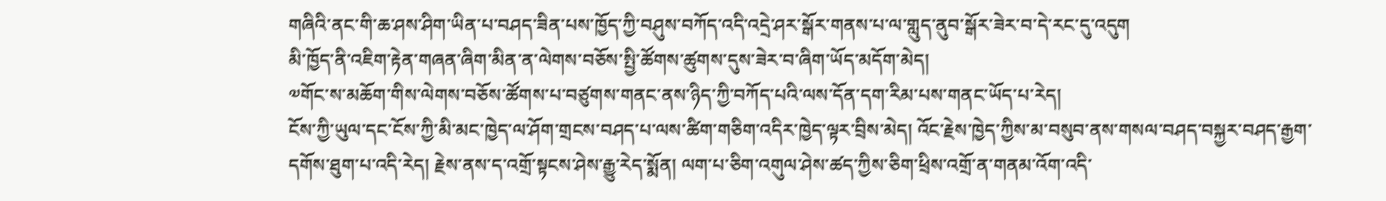གཞིའི་ནང་གི་ཆ་ཤས་ཤིག་ཡིན་པ་བཤད་ཟིན་པས་ཁྱོད་ཀྱི་བཤུས་བཀོད་འདི་འདྲེ་ཤར་སྒོར་གནས་པ་ལ་གླུད་ནུབ་སྒོར་ཟེར་བ་དེ་རང་དུ་འདུག
མི་ཁྱོད་ནི་འཇིག་རྟེན་གཞན་ཞིག་མིན་ན་ལེགས་བཅོས་སྤྱི་ཚོགས་ཚུགས་དུས་ཟེར་བ་ཞིག་ཡོད་མདོག་མེད།
༧གོང་ས་མཆོག་གིས་ལེགས་བཅོས་ཚོགས་པ་བཙུགས་གནང་ནས་ཉིད་ཀྱི་བཀོད་པའི་ལས་དོན་དག་རིམ་པས་གནང་ཡོད་པ་རེད།
ངོས་ཀྱི་ཡུལ་དང་ངོས་ཀྱི་མི་མང་ཁྱེད་ལ་ཤོག་གྲངས་བཤད་པ་ལས་ཚིག་གཅིག་འདིར་ཁྱེད་ལྟར་བྲིས་མེད། འོང་རྗེས་ཁྱེད་ཀྱིས་མ་བསུབ་ནས་གསལ་བཤད་བསྐྱར་བཤད་རྒྱག་དགོས་ཐུག་པ་འདི་རེད། རྗེས་ནས་ད་འགྲོ་སྟངས་ཤེས་རྒྱུ་རེད་སྨོན། ལག་པ་ཅིག་འགུལ་ཤེས་ཚད་ཀྱིས་ཅིག་ཕྲིས་འགྲོ་ན་གནམ་འོག་འདི་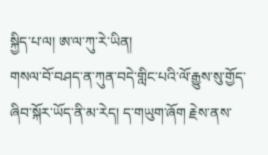སྐྱིད་པ་ལ། ཨ་ལ་ཀུ་རེ་ཡིན།
གསལ་བོ་བཤད་ན་ཀུན་བདེ་གླིང་པའི་ལོ་རྒྱུས་སུ་གྱོད་ཞིབ་སྐོར་ཡོད་ནི་མ་རེད། ད་གཡུག་ཞོག རྗེས་ནས་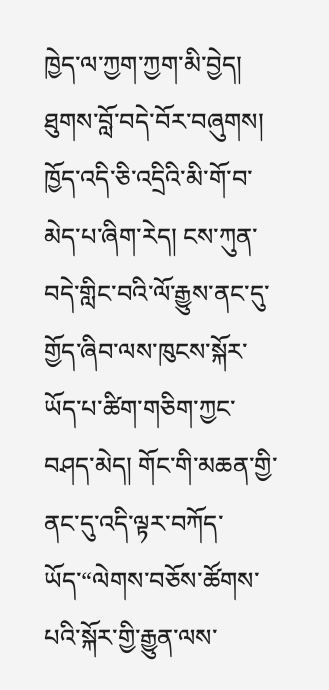ཁྱེད་ལ་ཀྱག་ཀྱག་མི་བྱེད། ཐུགས་བློ་བདེ་བོར་བཞུགས།
ཁྱོད་འདི་ཅི་འདྲིའི་མི་གོ་བ་མེད་པ་ཞིག་རེད། ངས་ཀུན་བདེ་གླིང་བའི་ལོ་རྒྱུས་ནང་དུ་གྱོད་ཞིབ་ལས་ཁུངས་སྐོར་ཡོད་པ་ཚིག་གཅིག་ཀྱང་བཤད་མེད། གོང་གི་མཆན་གྱི་ནང་དུ་འདི་ལྟར་བཀོད་ཡོད་“ལེགས་བཅོས་ཚོགས་པའི་སྐོར་གྱི་རྒྱུན་ལས་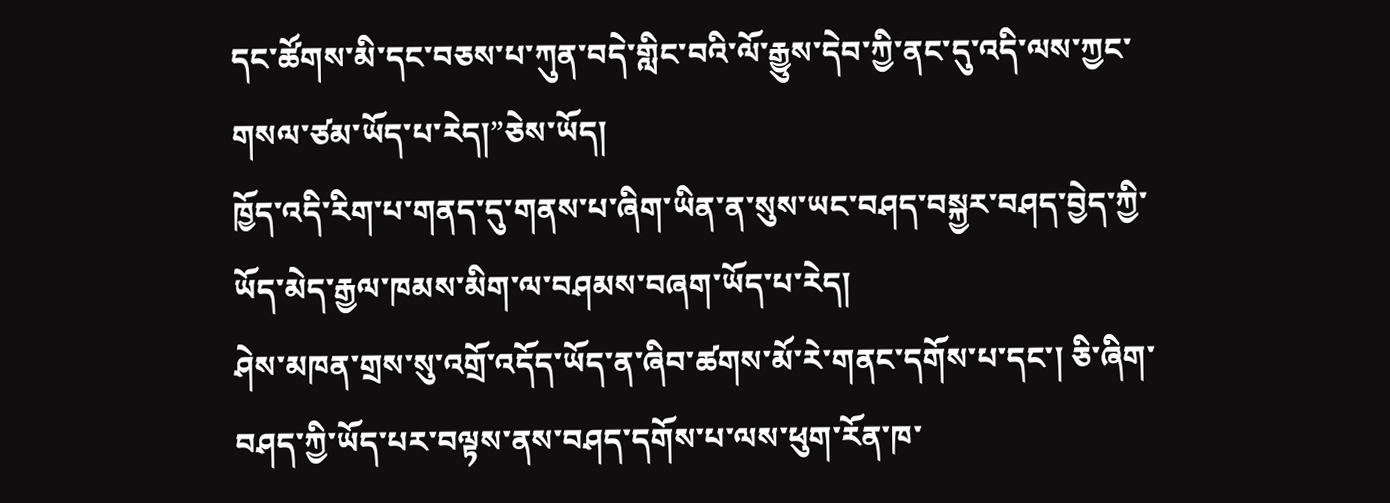དང་ཚོགས་མི་དང་བཅས་པ་ཀུན་བདེ་གླིང་བའི་ལོ་རྒྱུས་དེབ་ཀྱི་ནང་དུ་འདི་ལས་ཀྱང་གསལ་ཙམ་ཡོད་པ་རེད།”ཅེས་ཡོད།
ཁྱོད་འདི་རིག་པ་གནད་དུ་གནས་པ་ཞིག་ཡིན་ན་སུས་ཡང་བཤད་བསྐྱར་བཤད་བྱེད་ཀྱི་ཡོད་མེད་རྒྱལ་ཁམས་མིག་ལ་བཤམས་བཞག་ཡོད་པ་རེད།
ཤེས་མཁན་གྲས་སུ་འགྲོ་འདོད་ཡོད་ན་ཞིབ་ཚགས་མོ་རེ་གནང་དགོས་པ་དང་། ཅི་ཞིག་བཤད་ཀྱི་ཡོད་པར་བལྟས་ནས་བཤད་དགོས་པ་ལས་ཕུག་རོན་ཁ་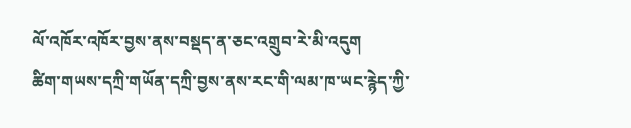ལོ་འཁོར་འཁོར་བྱས་ནས་བསྡད་ན་ཅང་འགྲུབ་རེ་མི་འདུག
ཚིག་གཡས་དཀྲི་གཡོན་དཀྲི་བྱས་ནས་རང་གི་ལམ་ཁ་ཡང་རྙེད་ཀྱི་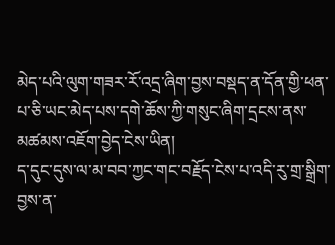མེད་པའི་ལུག་གཟར་རོ་འདྲ་ཞིག་བྱས་བསྡད་ན་དོན་གྱི་ཕན་པ་ཅི་ཡང་མེད་པས་དགེ་ཆོས་ཀྱི་གསུང་ཞིག་དྲངས་ནས་མཚམས་འཇོག་བྱེད་ངེས་ཡིན།
ད་དུང་དུས་ལ་མ་བབ་ཀྱང་གང་བརྗོད་ངེས་པ་འདི་རུ་གྲ་སྒྲིག་བྱས་ན་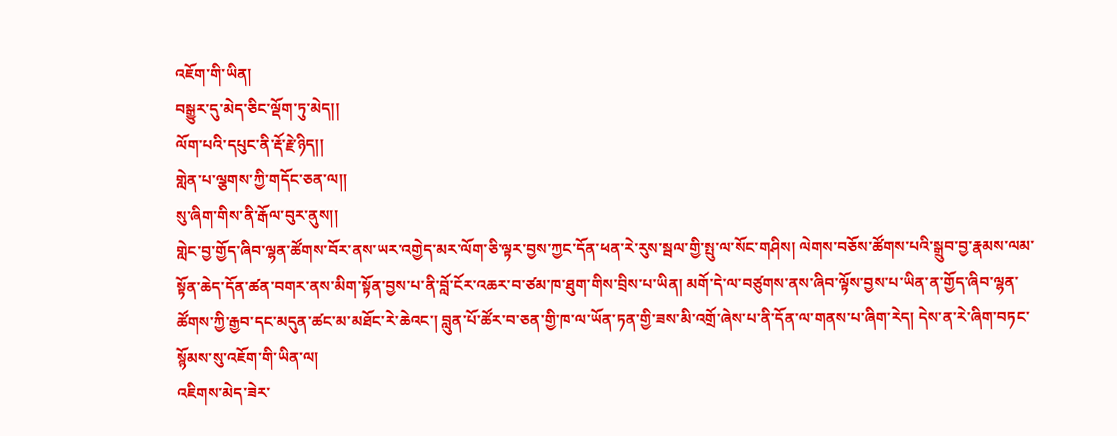འཇོག་གི་ཡིན།
བསྒྱུར་དུ་མེད་ཅིང་ལྡོག་ཏུ་མེད།།
ལོག་པའི་དཔུང་ནི་རྡོ་རྗེ་ཉིད།།
གླེན་པ་ལྕགས་ཀྱི་གདོང་ཅན་ལ།།
སུ་ཞིག་གིས་ནི་རྒོལ་བུར་ནུས།།
གླེང་བྱ་གྱོད་ཞིབ་ལྷན་ཚོགས་བོར་ནས་ཡར་འགྱེད་མར་ལོག་ཅི་ལྟར་བྱས་ཀྱང་དོན་ཕན་རེ་རུས་སྦལ་གྱི་སྤུ་ལ་སོང་གཤིས། ལེགས་བཅོས་ཚོགས་པའི་སྒྲུབ་བྱ་རྣམས་ལམ་སྟོན་ཆེད་དོན་ཚན་བགར་ནས་མིག་སྟོན་བྱས་པ་ནི་བློ་ངོར་འཆར་བ་ཙམ་ཁ་ཐུག་གིས་བྲིས་པ་ཡིན། མགོ་དེ་ལ་བཙུགས་ནས་ཞིབ་ལྟོས་བྱས་པ་ཡིན་ན་གྱོད་ཞིབ་ལྷན་ཚོགས་ཀྱི་རྒྱབ་དང་མདུན་ཚང་མ་མཐོང་རེ་ཆེའང་། བླུན་པོ་ཚོར་བ་ཅན་གྱི་ཁ་ལ་ཡོན་ཏན་གྱི་ཟས་མི་འགྲོ་ཞེས་པ་ནི་དོན་ལ་གནས་པ་ཞིག་རེད། དེས་ན་རེ་ཞིག་བཏང་སྙོམས་སུ་འཇོག་གི་ཡིན་ལ།
འཇིགས་མེད་ཟེར་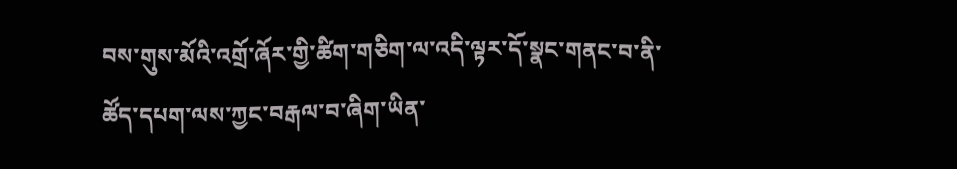བས་གུས་མོའི་འགྲོ་ཞོར་གྱི་ཚིག་གཅིག་ལ་འདི་ལྟར་དོ་སྣང་གནང་བ་ནི་ཚོད་དཔག་ལས་ཀྱང་བརྒལ་བ་ཞིག་ཡིན་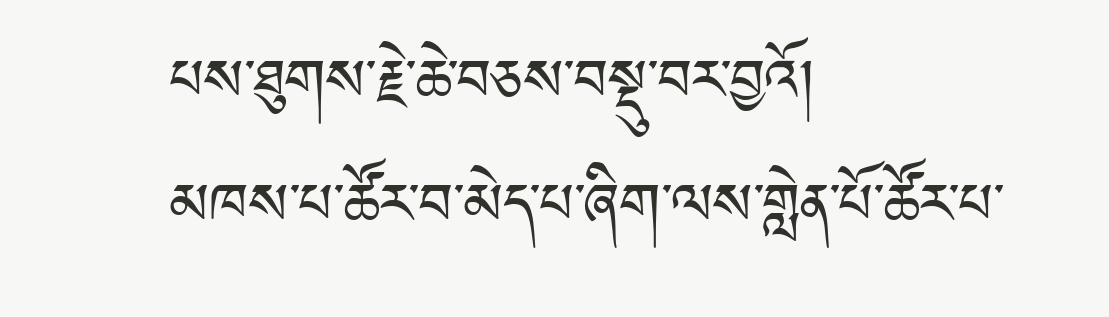པས་ཐུགས་རྗེ་ཆེ་བཅས་བསྡུ་བར་བྱའོ།
མཁས་པ་ཚོར་བ་མེད་པ་ཞིག་ལས་གླེན་པོ་ཚོར་པ་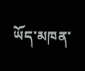ཡོད་མཁན་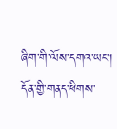ཞིག་གི་ལོས་དགའ་ཡང་།
དོན་གྱི་གནད་ཕིགས་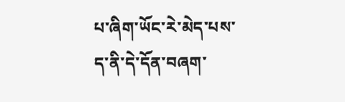པ་ཞིག་ཡོང་རེ་མེད་པས་ད་ནི་དེ་དོན་བཞག་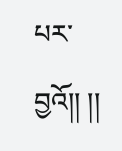པར་བྱའོ།། །།